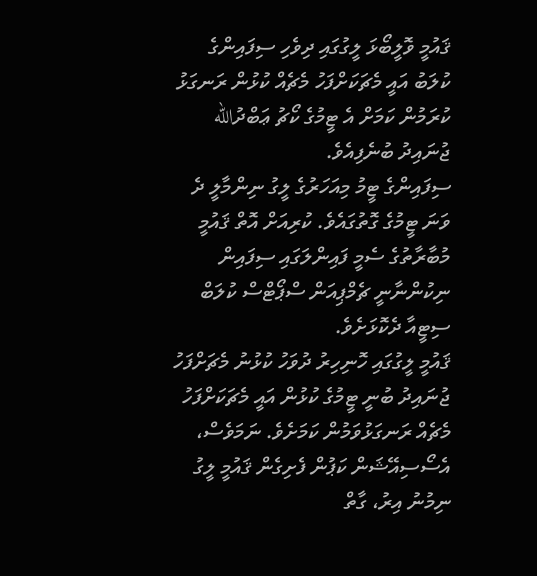ޤައުމީ ވޮލީބޯޅަ ލީގުގައި ދިވެހި ސިފައިންގެ ކުލަބު އައީ މެޗަކަށްފަހު މެޗެއް ކުޅުން ރަނގަޅު ކުރަމުން ކަމަށް އެ ޓީމުގެ ކޯޗު ޢަބްދުالله ޖުނައިދު ބުނެފިއެވެ.
ސިފައިންގެ ޓީމު މިއަހަރުގެ ލީގު ނިންމާލީ ދެ ވަނަ ޓީމުގެ ގޮތުގައެވެ. ކުރިއަށް އޮތް ޤައުމީ މުބާރާތުގެ ސެމީ ފައިންލަގައި ސިފައިން ނިކުންނާނީ ޗެމްޕިއަން ސްޕޯޓްސް ކުލަބް ސިޓީއާ ދެކޮޅަށެވެ.
ޤައުމީ ލީގުގައި ހޮނިހިރު ދުވަހު ކުޅުނު މެޗަށްފަހު ޖުނައިދު ބުނީ ޓީމުގެ ކުޅުން އައީ މެޗަކަށްފަހު މެޗެއް ރަނގަޅުވަމުން ކަމަށެވެ. ނަމަވެސް، އެސޯސިއޭޝަން ކަޕުން ފެށިގެން ޤައުމީ ލީގު ނިމުނު އިރު، ގާތް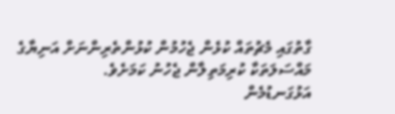ގާތުގައި މެޗުތައް ކުޅެން ޖެހުމުން ކުޅުންތެރިންނަށް އަނިޔާގެ މައްސަލަތަކާ ކުރިމަތިލާން ޖެހުނު ކަމަށެވެ.
އަޅުގަނޑުމެން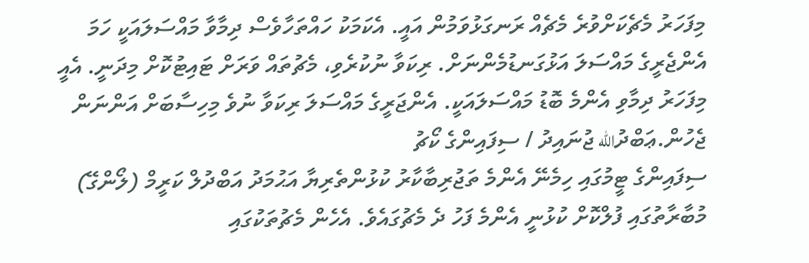މިފަހަރު މެޗެކަށްވުރެ މެޗެއް ރަނގަޅުވަމުން އައީ. އެކަމަކު ހައްތަހާވެސް ދިމާވާ މައްސަލައަކީ ހަމަ އެންޖެރީގެ މައްސަލަ އަޅުގަނޑުމެންނަށް. ރިކަވާ ނުކުރެވި، މެޗުތައް ވަރަށް ޓައިޓުކޮށް މިދަނީ. އެއީ މިފަހަރު ދިމާވި އެންމެ ބޮޑު މައްސަލައަކީ. އެންޖަރީގެ މައްސަލަ ރިކަވާ ނުވެ މިހިސާބަށް އަންނަން ޖެހުން.ޢަބްދުالله ޖުނައިދު / ސިފައިންގެ ކޯޗު
ސިފައިންގެ ޓީމުގައި ހިމެނޭ އެންމެ ތަޖުރިބާކާރު ކުޅުންތެރިޔާ އަޙުމަދު އަބްދުލް ކަރީމް (ލޯންގޭ) މުބާރާތުގައި ފުލްކޮށް ކުޅުނީ އެންމެ ފަހު ދެ މެޗުގައެވެ. އެހެން މެޗުތަކުގައި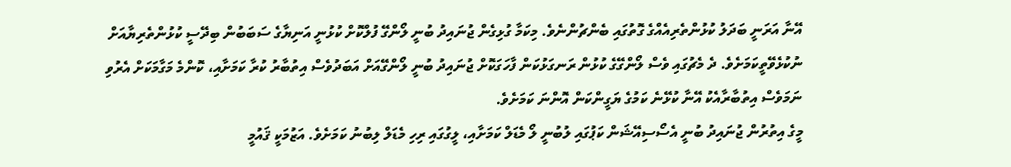އޭނާ އަރަނީ ބަދަލު ކުޅުންތެރިއެއްގެ ގޮތުގައި ބެންޗުންނެވެ. މިކަމާ ގުޅިގެން ޖުނައިދު ބުނީ ލޯންގޭ ފުލްކޮށް ކުޅުނީ އަނިޔާގެ ސަބަބުން ބިދޭސީ ކުޅުންތެރިޔާއަށް ނުކުޅެވޭތީކަމަށެވެ. ދެ މެޗުގައި ވެސް ލޯންގޭގެ ކުޅުން ރަނގަޅުކަން ފާހަގަކޮށް ޖުނައިދު ބުނީ ލޯންގޭއަށް އަބަދުވެސް އިތުބާރު ކުރާ ކަމަށާއި، ކޮންމެ މަގާމަކަށް އެރުވި ނަމަވެސް އިތުބާރާއެކު އޭނާ ކުޅޭނެ ކަމުގެ ޔަގީންކަން އޮންނަ ކަމަށެވެ.
މީގެ އިތުރުން ޖުނައިދު ބުނީ އެސޯސިއޭޝަން ކަޕުގައި ލުބުނީ ލޯ މެޑަލް ކަމަށާއި، ލީގުގައި ރިހި މެޑަލް ލިބުނު ކަމަށެވެ. އަޒުމަކީ ޤައުމީ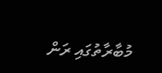މުބާރާތުގައި ރަން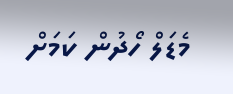މެޑަލް ހޯދުން ކަމަށް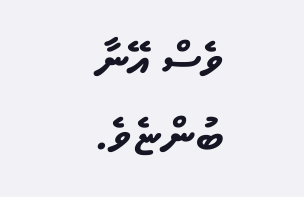ވެސް އޭނާ ބުންޏެވެ.